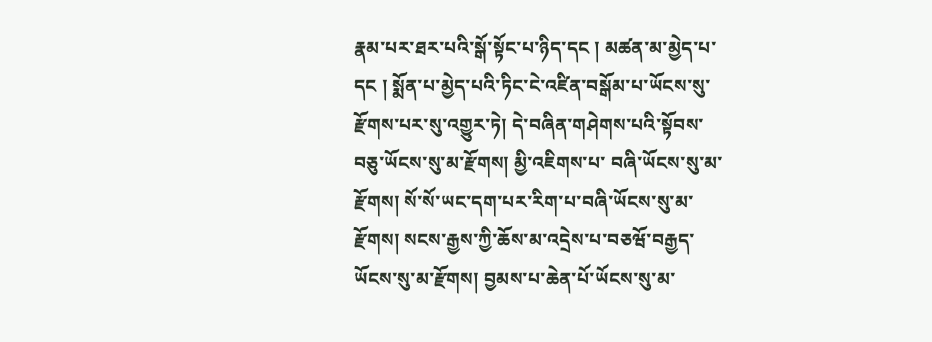རྣམ་པར་ཐར་པའི་སྒོ་སྟོང་པ་ཉིད་དང ། མཚན་མ་མྱེད་པ་དང ། སྨོན་པ་མྱེད་པའི་ཏིང་ངེ་འཛིན་བསྒོམ་པ་ཡོངས་སུ་རྫོགས་པར་སུ་འགྱུར་ཏེ། དེ་བཞིན་གཤེགས་པའི་སྟོབས་བཅུ་ཡོངས་སུ་མ་རྫོགས། མྱི་འཇིགས་པ་ བཞི་ཡོངས་སུ་མ་རྫོགས། སོ་སོ་ཡང་དག་པར་རིག་པ་བཞི་ཡོངས་སུ་མ་རྫོགས། སངས་རྒྱས་ཀྱི་ཆོས་མ་འདྲེས་པ་བཅཝོ་བརྒྱད་ཡོངས་སུ་མ་རྫོགས། བྱམས་པ་ཆེན་པོ་ཡོངས་སུ་མ་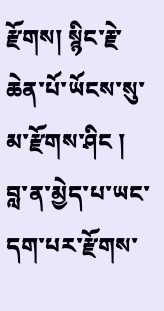རྫོགས། སྙིང་རྗེ་ཆེན་པོ་ཡོངས་སུ་མ་རྫོགས་ཤིང ། བླ་ན་མྱེད་པ་ཡང་དག་པར་རྫོགས་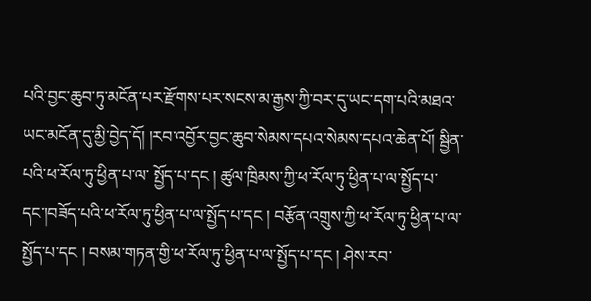པའི་བྱང་ཆུབ་ཏུ་མངོན་པར་རྫོགས་པར་སངས་མ་རྒྱས་ཀྱི་བར་དུ་ཡང་དག་པའི་མཐའ་ཡང་མངོན་དུ་མྱི་བྱེད་དོ། །རབ་འབྱོར་བྱང་ཆུབ་སེམས་དཔའ་སེམས་དཔའ་ཆེན་པོ། སྦྱིན་པའི་ཕ་རོལ་ཏུ་ཕྱིན་པ་ལ་ སྤྱོད་པ་དང ། ཚུལ་ཁྲིམས་ཀྱི་ཕ་རོལ་ཏུ་ཕྱིན་པ་ལ་སྤྱོད་པ་དང་།བཟོད་པའི་ཕ་རོལ་ཏུ་ཕྱིན་པ་ལ་སྤྱོད་པ་དང ། བརྩོན་འགྲུས་ཀྱི་ཕ་རོལ་ཏུ་ཕྱིན་པ་ལ་སྤྱོད་པ་དང ། བསམ་གཏན་གྱི་ཕ་རོལ་ཏུ་ཕྱིན་པ་ལ་སྤྱོད་པ་དང ། ཤེས་རབ་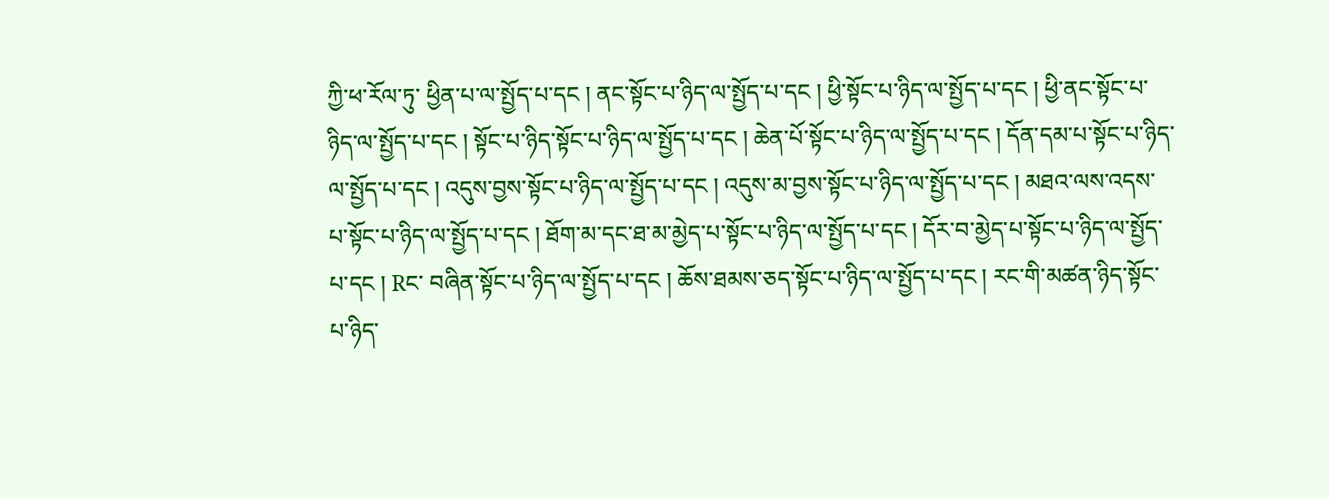ཀྱི་ཕ་རོལ་ཏུ་ ཕྱིན་པ་ལ་སྤྱོད་པ་དང ། ནང་སྟོང་པ་ཉིད་ལ་སྤྱོད་པ་དང ། ཕྱི་སྟོང་པ་ཉིད་ལ་སྤྱོད་པ་དང ། ཕྱི་ནང་སྟོང་པ་ཉིད་ལ་སྤྱོད་པ་དང ། སྟོང་པ་ཉིད་སྟོང་པ་ཉིད་ལ་སྤྱོད་པ་དང ། ཆེན་པོ་སྟོང་པ་ཉིད་ལ་སྤྱོད་པ་དང ། དོན་དམ་པ་སྟོང་པ་ཉིད་ལ་སྤྱོད་པ་དང ། འདུས་བྱས་སྟོང་པ་ཉིད་ལ་སྤྱོད་པ་དང ། འདུས་མ་བྱས་སྟོང་པ་ཉིད་ལ་སྤྱོད་པ་དང ། མཐའ་ལས་འདས་པ་སྟོང་པ་ཉིད་ལ་སྤྱོད་པ་དང ། ཐོག་མ་དང་ཐ་མ་མྱེད་པ་སྟོང་པ་ཉིད་ལ་སྤྱོད་པ་དང ། དོར་བ་མྱེད་པ་སྟོང་པ་ཉིད་ལ་སྤྱོད་པ་དང ། Rང་ བཞིན་སྟོང་པ་ཉིད་ལ་སྤྱོད་པ་དང ། ཆོས་ཐམས་ཅད་སྟོང་པ་ཉིད་ལ་སྤྱོད་པ་དང ། རང་གི་མཚན་ཉིད་སྟོང་པ་ཉིད་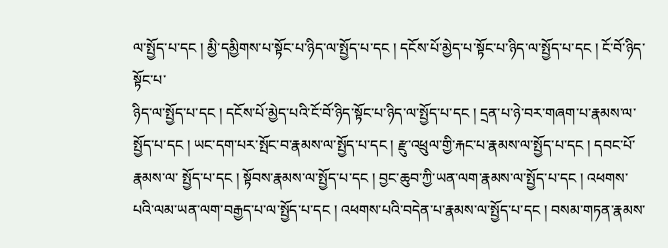ལ་སྤྱོད་པ་དང ། མྱི་དམྱིགས་པ་སྟོང་པ་ཉིད་ལ་སྤྱོད་པ་དང ། དངོས་པོ་མྱེད་པ་སྟོང་པ་ཉིད་ལ་སྤྱོད་པ་དང ། ངོ་བོ་ཉིད་སྟོང་པ་
ཉིད་ལ་སྤྱོད་པ་དང ། དངོས་པོ་མྱེད་པའི་ངོ་བོ་ཉིད་སྟོང་པ་ཉིད་ལ་སྤྱོད་པ་དང ། དྲན་པ་ཉེ་བར་གཞག་པ་རྣམས་ལ་སྤྱོད་པ་དང ། ཡང་དག་པར་སྤོང་བ་རྣམས་ལ་སྤྱོད་པ་དང ། རྫུ་འཕྲུལ་གྱི་རྐང་པ་རྣམས་ལ་སྤྱོད་པ་དང ། དབང་པོ་རྣམས་ལ་ སྤྱོད་པ་དང ། སྟོབས་རྣམས་ལ་སྤྱོད་པ་དང ། བྱང་ཆུབ་ཀྱི་ཡན་ལག་རྣམས་ལ་སྤྱོད་པ་དང ། འཕགས་པའི་ལམ་ཡན་ལག་བརྒྱད་པ་ལ་སྤྱོད་པ་དང ། འཕགས་པའི་བདེན་པ་རྣམས་ལ་སྤྱོད་པ་དང ། བསམ་གཏན་རྣམས་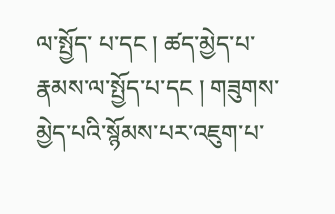ལ་སྤྱོད་ པ་དང ། ཚད་མྱེད་པ་རྣམས་ལ་སྤྱོད་པ་དང ། གཟུགས་མྱེད་པའི་སྙོམས་པར་འཇུག་པ་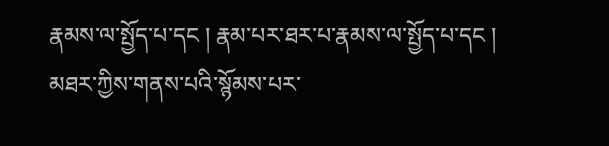རྣམས་ལ་སྤྱོད་པ་དང ། རྣམ་པར་ཐར་པ་རྣམས་ལ་སྤྱོད་པ་དང ། མཐར་ཀྱིས་གནས་པའི་སྙོམས་པར་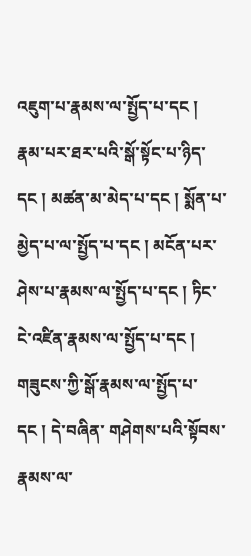འཇུག་པ་རྣམས་ལ་སྤྱོད་པ་དང ། རྣམ་པར་ཐར་པའི་སྒོ་སྟོང་པ་ཉིད་དང ། མཚན་མ་མེད་པ་དང ། སྨོན་པ་མྱེད་པ་ལ་སྤྱོད་པ་དང ། མངོན་པར་ཤེས་པ་རྣམས་ལ་སྤྱོད་པ་དང ། ཏིང་ངེ་འཛིན་རྣམས་ལ་སྤྱོད་པ་དང ། གཟུངས་ཀྱི་སྒོ་རྣམས་ལ་སྤྱོད་པ་དང ། དེ་བཞིན་ གཤེགས་པའི་སྟོབས་རྣམས་ལ་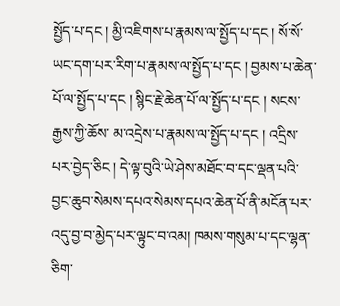སྤྱོད་པ་དང ། མྱི་འཇིགས་པ་རྣམས་ལ་སྤྱོད་པ་དང ། སོ་སོ་ཡང་དག་པར་རིག་པ་རྣམས་ལ་སྤྱོད་པ་དང ། བྱམས་པ་ཆེན་པོ་ལ་སྤྱོད་པ་དང ། སྙིང་རྗེ་ཆེན་པོ་ལ་སྤྱོད་པ་དང ། སངས་རྒྱས་ཀྱི་ཆོས་ མ་འདྲེས་པ་རྣམས་ལ་སྤྱོད་པ་དང ། འདྲིས་པར་བྱེད་ཅིང ། དེ་ལྟ་བུའི་ཡེ་ཤེས་མཐོང་བ་དང་ལྡན་པའི་བྱང་ཆུབ་སེམས་དཔའ་སེམས་དཔའ་ཆེན་པོ་ནི་མངོན་པར་འདུ་བྱ་བ་མྱེད་པར་ལྟུང་བ་འམ། ཁམས་གསུམ་པ་དང་ལྷན་ཅིག་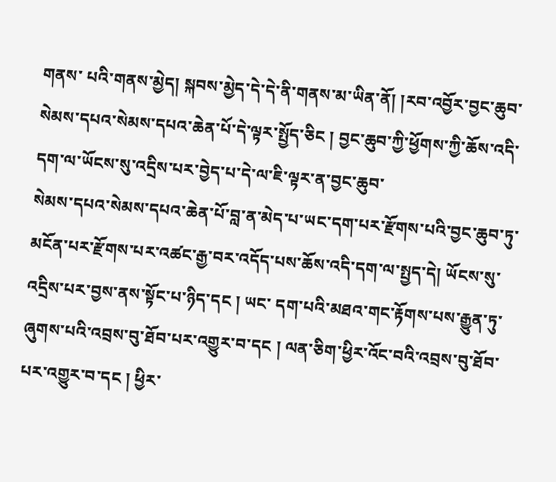གནས་ པའི་གནས་མྱེད། སྐབས་མྱེད་དེ་དེ་ནི་གནས་མ་ཡིན་ནོ། །རབ་འབྱོར་བྱང་ཆུབ་སེམས་དཔའ་སེམས་དཔའ་ཆེན་པོ་དེ་ལྟར་སྤྱོད་ཅིང ། བྱང་ཆུབ་ཀྱི་ཕྱོགས་ཀྱི་ཆོས་འདི་དག་ལ་ཡོངས་སུ་འདྲིས་པར་བྱེད་པ་དེ་ལ་ཇི་ལྟར་ན་བྱང་ཆུབ་
སེམས་དཔའ་སེམས་དཔའ་ཆེན་པོ་བླ་ན་མེད་པ་ཡང་དག་པར་རྫོགས་པའི་བྱང་ཆུབ་ཏུ་མངོན་པར་རྫོགས་པར་འཚང་རྒྱ་བར་འདོད་པས་ཆོས་འདི་དག་ལ་སྤྱད་དེ། ཡོངས་སུ་འདྲིས་པར་བྱས་ནས་སྟོང་པ་ཉིད་དང ། ཡང་ དག་པའི་མཐའ་གང་རྟོགས་པས་རྒྱུན་ཏུ་ཞུགས་པའི་འབྲས་བུ་ཐོབ་པར་འགྱུར་བ་དང ། ལན་ཅིག་ཕྱིར་འོང་བའི་འབྲས་བུ་ཐོབ་པར་འགྱུར་བ་དང ། ཕྱིར་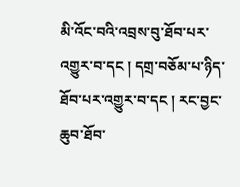མི་འོང་བའི་འབྲས་བུ་ཐོབ་པར་འགྱུར་བ་དང ། དགྲ་བཅོམ་པ་ཉིད་ཐོབ་པར་འགྱུར་བ་དང ། རང་བྱང་ཆུབ་ཐོབ་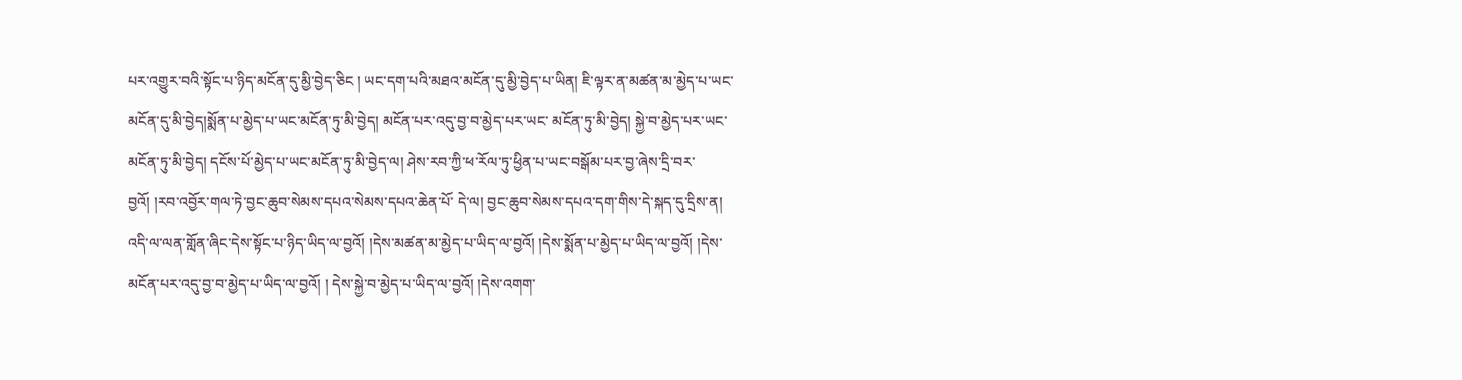པར་འགྱུར་བའི་སྟོང་པ་ཉིད་མངོན་དུ་མྱི་བྱེད་ཅིང ། ཡང་དག་པའི་མཐའ་མངོན་དུ་མྱི་བྱེད་པ་ཡིན། ཇི་ལྟར་ན་མཚན་མ་མྱེད་པ་ཡང་མངོན་དུ་མི་བྱེད།སྨོན་པ་མྱེད་པ་ཡང་མངོན་ཏུ་མི་བྱེད། མངོན་པར་འདུ་བྱ་བ་མྱེད་པར་ཡང་ མངོན་ཏུ་མི་བྱེད། སྐྱེ་བ་མྱེད་པར་ཡང་མངོན་ཏུ་མི་བྱེད། དངོས་པོ་མྱེད་པ་ཡང་མངོན་ཏུ་མི་བྱེད་ལ། ཤེས་རབ་ཀྱི་ཕ་རོལ་ཏུ་ཕྱིན་པ་ཡང་བསྒོམ་པར་བྱ་ཞེས་དྲི་བར་བྱའོ། །རབ་འབྱོར་གལ་ཏེ་བྱང་ཆུབ་སེམས་དཔའ་སེམས་དཔའ་ཆེན་པོ་ དེ་ལ། བྱང་ཆུབ་སེམས་དཔའ་དག་གིས་དེ་སྐད་དུ་དྲིས་ན། འདི་ལ་ལན་གློན་ཞིང་དེས་སྟོང་པ་ཉིད་ཡིད་ལ་བྱའོ། །དེས་མཚན་མ་མྱེད་པ་ཡིད་ལ་བྱའོ། །དེས་སྨོན་པ་མྱེད་པ་ཡིད་ལ་བྱའོ། །དེས་མངོན་པར་འདུ་བྱ་བ་མྱེད་པ་ཡིད་ལ་བྱའོ། ། དེས་སྐྱེ་བ་མྱེད་པ་ཡིད་ལ་བྱའོ། །དེས་འགག་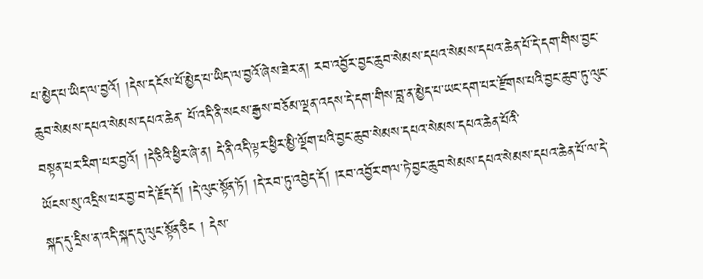པ་མྱེད་པ་ཡིད་ལ་བྱའོ། །དེས་དངོས་པོ་མྱེད་པ་ཡིད་ལ་བྱའོ་ཞེས་ཟེར་ན། རབ་འབྱོར་བྱང་ཆུབ་སེམས་དཔའ་སེམས་དཔའ་ཆེན་པོ་དེ་དག་གིས་བྱང་ཆུབ་སེམས་དཔའ་སེམས་དཔའ་ཆེན་ པོ་འདི་ནི་སངས་རྒྱས་བཅོམ་ལྡན་འདས་དེ་དག་གིས་བླ་ན་མྱེད་པ་ཡང་དག་པར་རྫོགས་པའི་བྱང་ཆུབ་ཏུ་ལུང་བསྟན་པར་རིག་པར་བྱའོ། །དེ་ཅིའི་ཕྱིར་ཞེ་ན། དེ་ནི་འདི་ལྟར་ཕྱིར་མྱི་ལྡོག་པའི་བྱང་ཆུབ་སེམས་དཔའ་སེམས་དཔའ་ཆེན་པོའི་
ཡོངས་སུ་འདྲིས་པར་བྱ་བ་དེ་རྗོད་དོ། །དེ་ལུང་སྟོན་ཏོ། །དེ་རབ་ཏུ་འབྱེད་དོ། །རབ་འབྱོར་གལ་ཏེ་བྱང་ཆུབ་སེམས་དཔའ་སེམས་དཔའ་ཆེན་པོ་ལ་དེ་སྐད་དུ་དྲིས་ན་འདི་སྐད་དུ་ལུང་སྟོན་ཅིང ། དེས་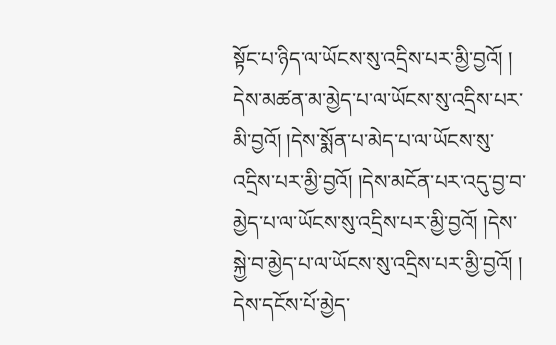སྟོང་པ་ཉིད་ལ་ཡོངས་སུ་འདྲིས་པར་མྱི་བྱའོ། ། དེས་མཚན་མ་མྱེད་པ་ལ་ཡོངས་སུ་འདྲིས་པར་མི་བྱའོ། །དེས་སྨོན་པ་མེད་པ་ལ་ཡོངས་སུ་འདྲིས་པར་མྱི་བྱའོ། །དེས་མངོན་པར་འདུ་བྱ་བ་མྱེད་པ་ལ་ཡོངས་སུ་འདྲིས་པར་མྱི་བྱའོ། །དེས་སྐྱེ་བ་མྱེད་པ་ལ་ཡོངས་སུ་འདྲིས་པར་མྱི་བྱའོ། ། དེས་དངོས་པོ་མྱེད་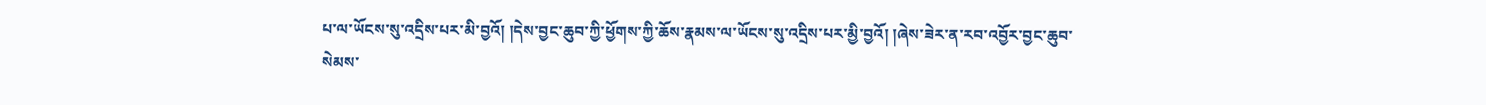པ་ལ་ཡོངས་སུ་འདྲིས་པར་མི་བྱའོ། །དེས་བྱང་ཆུབ་ཀྱི་ཕྱོགས་ཀྱི་ཆོས་རྣམས་ལ་ཡོངས་སུ་འདྲིས་པར་མྱི་བྱའོ། །ཞེས་ཟེར་ན་རབ་འབྱོར་བྱང་ཆུབ་སེམས་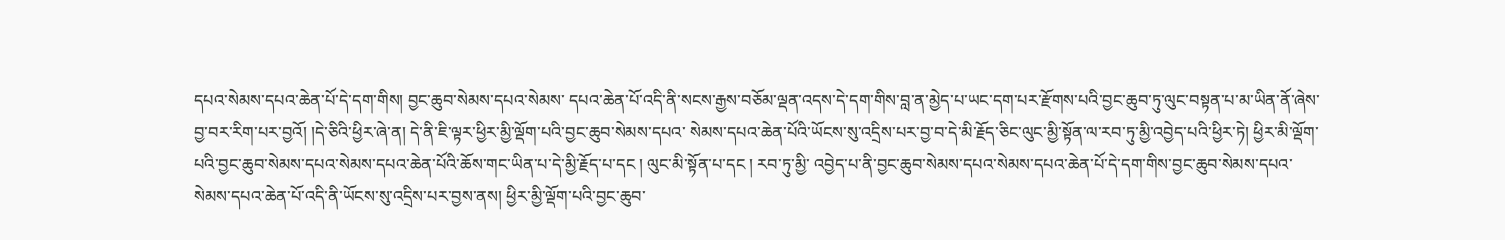དཔའ་སེམས་དཔའ་ཆེན་པོ་དེ་དག་གིས། བྱང་ཆུབ་སེམས་དཔའ་སེམས་ དཔའ་ཆེན་པོ་འདི་ནི་སངས་རྒྱས་བཅོམ་ལྡན་འདས་དེ་དག་གིས་བླ་ན་མྱེད་པ་ཡང་དག་པར་རྫོགས་པའི་བྱང་ཆུབ་ཏུ་ལུང་བསྟན་པ་མ་ཡིན་ནོ་ཞེས་བྱ་བར་རིག་པར་བྱའོ། །དེ་ཅིའི་ཕྱིར་ཞེ་ན། དེ་ནི་ཇི་ལྟར་ཕྱིར་མྱི་ལྡོག་པའི་བྱང་ཆུབ་སེམས་དཔའ་ སེམས་དཔའ་ཆེན་པོའི་ཡོངས་སུ་འདྲིས་པར་བྱ་བ་དེ་མི་རྗོད་ཅིང་ལུང་མྱི་སྟོན་ལ་རབ་ཏུ་མྱི་འབྱེད་པའི་ཕྱིར་ཏེ། ཕྱིར་མི་ལྡོག་པའི་བྱང་ཆུབ་སེམས་དཔའ་སེམས་དཔའ་ཆེན་པོའི་ཆོས་གང་ཡིན་པ་དེ་མྱི་རྗོད་པ་དང ། ལུང་མི་སྟོན་པ་དང ། རབ་ཏུ་མྱི་ འབྱེད་པ་ནི་བྱང་ཆུབ་སེམས་དཔའ་སེམས་དཔའ་ཆེན་པོ་དེ་དག་གིས་བྱང་ཆུབ་སེམས་དཔའ་སེམས་དཔའ་ཆེན་པོ་འདི་ནི་ཡོངས་སུ་འདྲིས་པར་བྱས་ནས། ཕྱིར་མྱི་ལྡོག་པའི་བྱང་ཆུབ་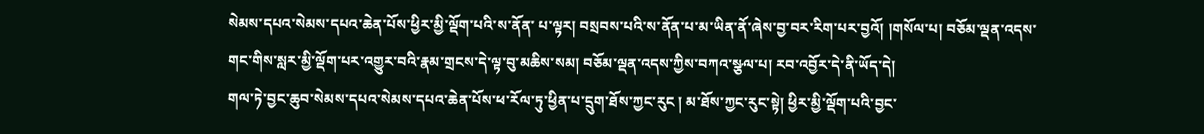སེམས་དཔའ་སེམས་དཔའ་ཆེན་པོས་ཕྱིར་མྱི་ལྡོག་པའི་ས་ནོན་ པ་ལྟར། བསྲབས་པའི་ས་ནོན་པ་མ་ཡིན་ནོ་ཞེས་བྱ་བར་རིག་པར་བྱའོ། །གསོལ་པ། བཅོམ་ལྡན་འདས་གང་གིས་སླར་མྱི་ལྡོག་པར་འགྱུར་བའི་རྣམ་གྲངས་དེ་ལྟ་བུ་མཆིས་སམ། བཅོམ་ལྡན་འདས་ཀྱིས་བཀའ་སྩལ་པ། རབ་འབྱོར་དེ་ནི་ཡོད་དེ།
གལ་ཏེ་བྱང་ཆུབ་སེམས་དཔའ་སེམས་དཔའ་ཆེན་པོས་ཕ་རོལ་ཏུ་ཕྱིན་པ་དྲུག་ཐོས་ཀྱང་རུང ། མ་ཐོས་ཀྱང་རུང་སྟེ། ཕྱིར་མྱི་ལྡོག་པའི་བྱང་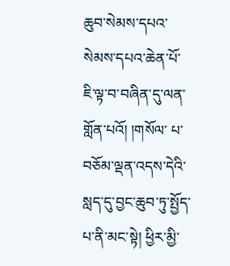ཆུབ་སེམས་དཔའ་སེམས་དཔའ་ཆེན་པོ་ཇི་ལྟ་བ་བཞིན་དུ་ལན་གློན་པའོ། །གསོལ་ པ་བཅོམ་ལྡན་འདས་དེའི་སླད་དུ་བྱང་ཆུབ་ཏུ་སྤྱོད་པ་ནི་མང་སྟེ། ཕྱིར་མྱི་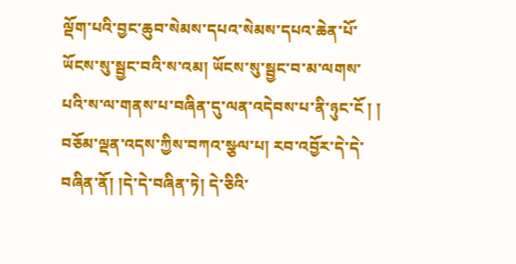ལྡོག་པའི་བྱང་ཆུབ་སེམས་དཔའ་སེམས་དཔའ་ཆེན་པོ་ཡོངས་སུ་སྦྱང་བའི་ས་འམ། ཡོངས་སུ་སྦྱང་བ་མ་ལགས་པའི་ས་ལ་གནས་པ་བཞིན་དུ་ལན་འདེབས་པ་ནི་ཉུང་ངོ ། ། བཅོམ་ལྡན་འདས་ཀྱིས་བཀའ་སྩལ་པ། རབ་འབྱོར་དེ་དེ་བཞིན་ནོ། །དེ་དེ་བཞིན་ཏེ། དེ་ཅིའི་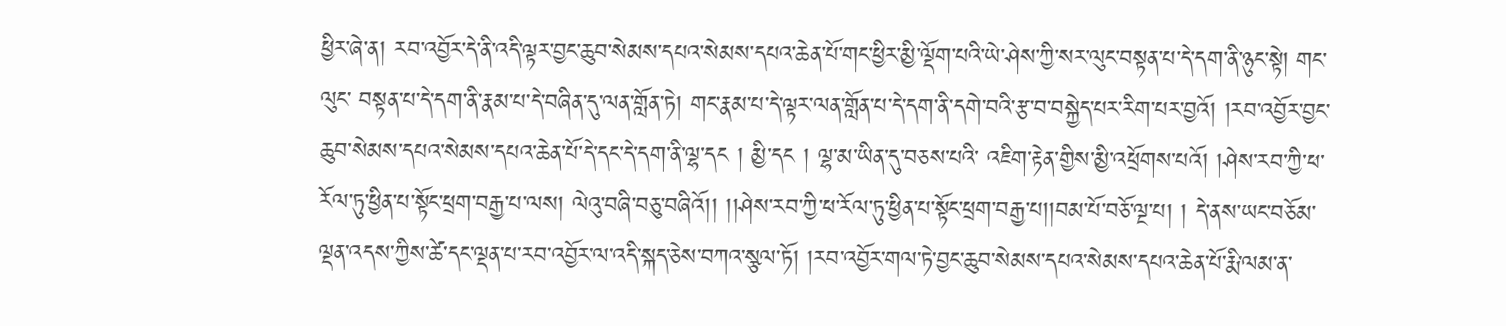ཕྱིར་ཞེ་ན། རབ་འབྱོར་དེ་ནི་འདི་ལྟར་བྱང་ཆུབ་སེམས་དཔའ་སེམས་དཔའ་ཆེན་པོ་གང་ཕྱིར་མྱི་ལྡོག་པའི་ཡེ་ཤེས་ཀྱི་སར་ལུང་བསྟན་པ་དེ་དག་ནི་ཉུང་སྟེ། གང་ལུང་ བསྟན་པ་དེ་དག་ནི་རྣམ་པ་དེ་བཞིན་དུ་ལན་གློན་ཏེ། གང་རྣམ་པ་དེ་ལྟར་ལན་གློན་པ་དེ་དག་ནི་དགེ་བའི་རྩ་བ་བསྐྱེད་པར་རིག་པར་བྱའོ། །རབ་འབྱོར་བྱང་ཆུབ་སེམས་དཔའ་སེམས་དཔའ་ཆེན་པོ་དེ་དང་དེ་དག་ནི་ལྷ་དང ། མྱི་དང ། ལྷ་མ་ཡིན་དུ་བཅས་པའི་ འཇིག་རྟེན་གྱིས་མྱི་འཕྲོགས་པའོ། །ཤེས་རབ་ཀྱི་ཕ་རོལ་ཏུ་ཕྱིན་པ་སྟོང་ཕྲག་བརྒྱ་པ་ལས། ལེའུ་བཞི་བཅུ་བཞིའོ།། །།ཤེས་རབ་ཀྱི་ཕ་རོལ་ཏུ་ཕྱིན་པ་སྟོང་ཕྲག་བརྒྱ་པ།།བམ་པོ་བཅོ་ལྔ་པ། ། དེ་ནས་ཡང་བཅོམ་ལྡན་འདས་ཀྱིས་ཚེ་དང་ལྡན་པ་རབ་འབྱོར་ལ་འདི་སྐད་ཅེས་བཀའ་སྩལ་ཏོ། །རབ་འབྱོར་གལ་ཏེ་བྱང་ཆུབ་སེམས་དཔའ་སེམས་དཔའ་ཆེན་པོ་རྨི་ལམ་ན་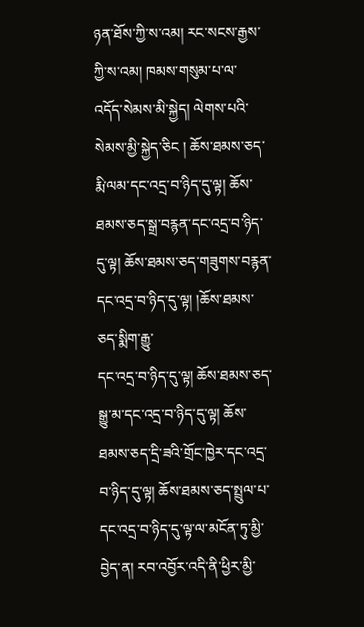ཉན་ཐོས་ཀྱི་ས་འམ། རང་སངས་རྒྱས་ཀྱི་ས་འམ། ཁམས་གསུམ་པ་ལ་ འདོད་སེམས་མི་སྐྱེད། ལེགས་པའི་སེམས་མྱི་སྐྱེད་ཅིང ། ཆོས་ཐམས་ཅད་རྨི་ལམ་དང་འདྲ་བ་ཉིད་དུ་ལྟ། ཆོས་ཐམས་ཅད་སྒྲ་བརྙན་དང་འདྲ་བ་ཉིད་དུ་ལྟ། ཆོས་ཐམས་ཅད་གཟུགས་བརྙན་དང་འདྲ་བ་ཉིད་དུ་ལྟ། །ཆོས་ཐམས་ཅད་སྨིག་རྒྱུ་
དང་འདྲ་བ་ཉིད་དུ་ལྟ། ཆོས་ཐམས་ཅད་སྒྱུ་མ་དང་འདྲ་བ་ཉིད་དུ་ལྟ། ཆོས་ཐམས་ཅད་དྲི་ཟའི་གྲོང་ཁྱེར་དང་འདྲ་བ་ཉིད་དུ་ལྟ། ཆོས་ཐམས་ཅད་སྤྲུལ་པ་དང་འདྲ་བ་ཉིད་དུ་ལྟ་ལ་མངོན་ཏུ་མྱི་བྱེད་ན། རབ་འབྱོར་འདི་ནི་ཕྱིར་མྱི་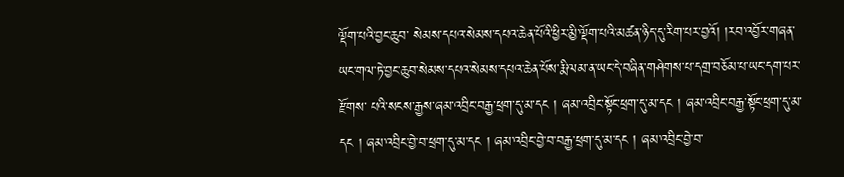ལྡོག་པའི་བྱང་ཆུབ་ སེམས་དཔའ་སེམས་དཔའ་ཆེན་པོའི་ཕྱིར་མྱི་ལྡོག་པའི་མཚན་ཉིད་དུ་རིག་པར་བྱའོ། །རབ་འབྱོར་གཞན་ཡང་གལ་ཏེ་བྱང་ཆུབ་སེམས་དཔའ་སེམས་དཔའ་ཆེན་པོས་རྨི་ལམ་ན་ཡང་དེ་བཞིན་གཤེགས་པ་དགྲ་བཅོམ་པ་ཡང་དག་པར་རྫོགས་ པའི་སངས་རྒྱས་ཞམ་འབྲིང་བརྒྱ་ཕྲག་དུ་མ་དང ། ཞམ་འབྲིང་སྟོང་ཕྲག་དུ་མ་དང ། ཞམ་འབྲིང་བརྒྱ་སྟོང་ཕྲག་དུ་མ་དང ། ཞམ་འབྲིང་བྱེ་བ་ཕྲག་དུ་མ་དང ། ཞམ་འབྲིང་བྱེ་བ་བརྒྱ་ཕྲག་དུ་མ་དང ། ཞམ་འབྲིང་བྱེ་བ་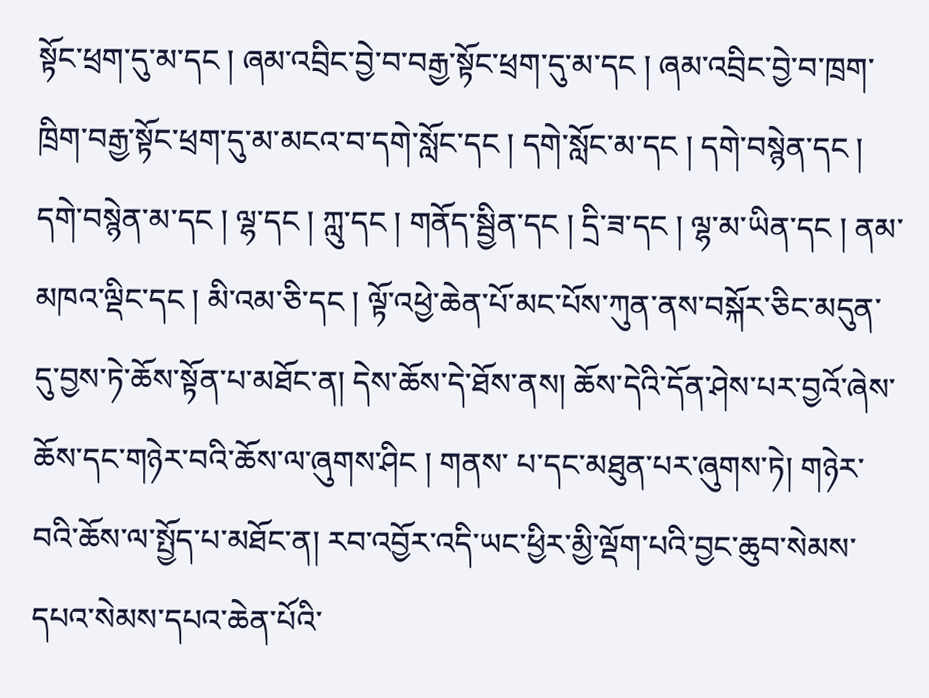སྟོང་ཕྲག་དུ་མ་དང ། ཞམ་འབྲིང་བྱེ་བ་བརྒྱ་སྟོང་ཕྲག་དུ་མ་དང ། ཞམ་འབྲིང་བྱེ་བ་ཁྲག་ཁྲིག་བརྒྱ་སྟོང་ཕྲག་དུ་མ་མངའ་བ་དགེ་སློང་དང ། དགེ་སློང་མ་དང ། དགེ་བསྙེན་དང ། དགེ་བསྙེན་མ་དང ། ལྷ་དང ། ཀླུ་དང ། གནོད་སྦྱིན་དང ། དྲི་ཟ་དང ། ལྷ་མ་ཡིན་དང ། ནམ་མཁའ་ལྡིང་དང ། མི་འམ་ཅི་དང ། ལྟོ་འཕྱེ་ཆེན་པོ་མང་པོས་ཀུན་ནས་བསྐོར་ཅིང་མདུན་དུ་བྱས་ཏེ་ཆོས་སྟོན་པ་མཐོང་ན། དེས་ཆོས་དེ་ཐོས་ནས། ཆོས་དེའི་དོན་ཤེས་པར་བྱའོ་ཞེས་ཆོས་དང་གཉེར་བའི་ཆོས་ལ་ཞུགས་ཤིང ། གནས་ པ་དང་མཐུན་པར་ཞུགས་ཏེ། གཉེར་བའི་ཆོས་ལ་སྤྱོད་པ་མཐོང་ན། རབ་འབྱོར་འདི་ཡང་ཕྱིར་མྱི་ལྡོག་པའི་བྱང་ཆུབ་སེམས་དཔའ་སེམས་དཔའ་ཆེན་པོའི་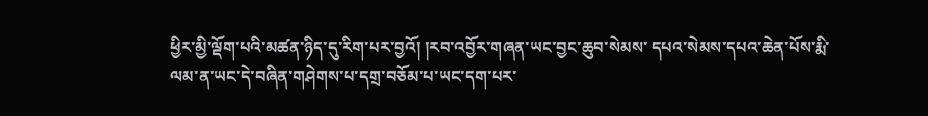ཕྱིར་མྱི་ལྡོག་པའི་མཚན་ཉིད་དུ་རིག་པར་བྱའོ། །རབ་འབྱོར་གཞན་ཡང་བྱང་ཆུབ་སེམས་ དཔའ་སེམས་དཔའ་ཆེན་པོས་རྨི་ལམ་ན་ཡང་དེ་བཞིན་གཤེགས་པ་དགྲ་བཅོམ་པ་ཡང་དག་པར་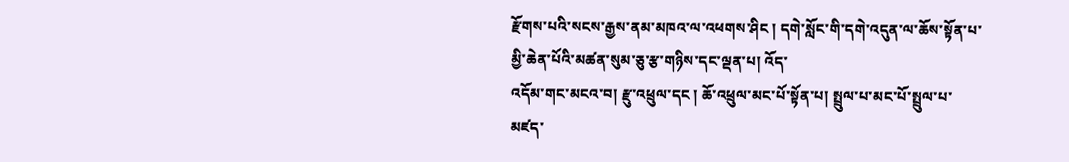རྫོགས་པའི་སངས་རྒྱས་ནམ་མཁའ་ལ་འཕགས་ཤིང ། དགེ་སློང་གི་དགེ་འདུན་ལ་ཆོས་སྟོན་པ་མྱི་ཆེན་པོའི་མཚན་སུམ་ཅུ་རྩ་གཉིས་དང་ལྡན་པ། འོད་
འདོམ་གང་མངའ་བ། རྫུ་འཕྲུལ་དང ། ཆོ་འཕྲུལ་མང་པོ་སྟོན་པ། སྤྲུལ་པ་མང་པོ་སྤྲུལ་པ་མཛད་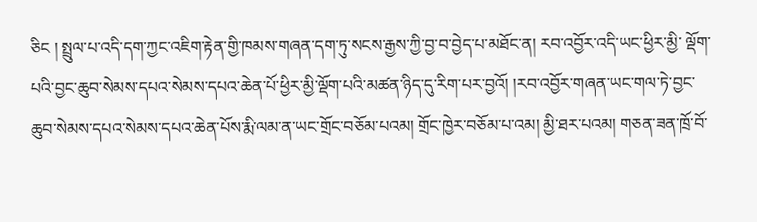ཅིང ། སྤྲུལ་པ་འདི་དག་ཀྱང་འཇིག་རྟེན་གྱི་ཁམས་གཞན་དག་ཏུ་སངས་རྒྱས་ཀྱི་བྱ་བ་བྱེད་པ་མཐོང་ན། རབ་འབྱོར་འདི་ཡང་ཕྱིར་མྱི་ ལྡོག་པའི་བྱང་ཆུབ་སེམས་དཔའ་སེམས་དཔའ་ཆེན་པོ་ཕྱིར་མྱི་ལྡོག་པའི་མཚན་ཉིད་དུ་རིག་པར་བྱའོ། །རབ་འབྱོར་གཞན་ཡང་གལ་ཏེ་བྱང་ཆུབ་སེམས་དཔའ་སེམས་དཔའ་ཆེན་པོས་རྨི་ལམ་ན་ཡང་གྲོང་བཅོམ་པའམ། གྲོང་ཁྱེར་བཅོམ་པ་འམ། མྱི་ཐར་པའམ། གཅན་ཟན་ཁྲོ་བོ་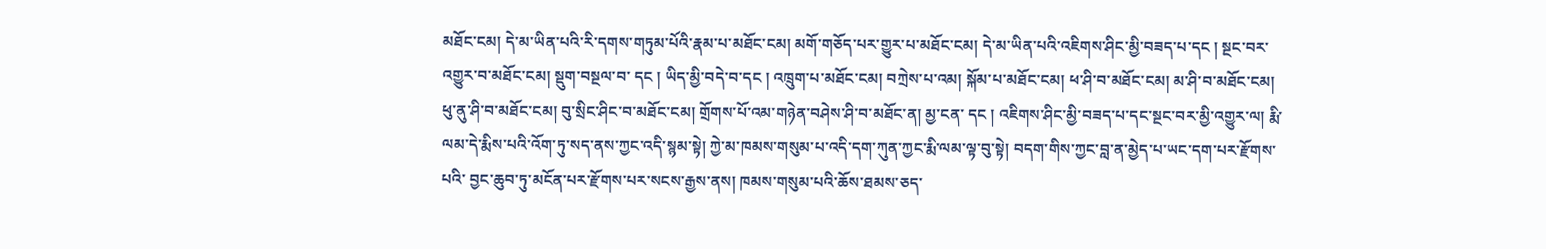མཐོང་ངམ། དེ་མ་ཡིན་པའི་རི་དགས་གཏུམ་པོའི་རྣམ་པ་མཐོང་ངམ། མགོ་གཅོད་པར་གྱུར་པ་མཐོང་ངམ། དེ་མ་ཡིན་པའི་འཇིགས་ཤིང་མྱི་བཟད་པ་དང ། སྔང་བར་འགྱུར་བ་མཐོང་ངམ། སྡུག་བསྔལ་བ་ དང ། ཡིད་མྱི་བདེ་བ་དང ། འཁྲུག་པ་མཐོང་ངམ། བཀྲེས་པ་འམ། སྐོམ་པ་མཐོང་ངམ། ཕ་ཤི་བ་མཐོང་ངམ། མ་ཤི་བ་མཐོང་ངམ། ཕུ་ནུ་ཤི་བ་མཐོང་ངམ། བུ་སྲིང་ཤིང་བ་མཐོང་ངམ། གྲོགས་པོ་འམ་གཉེན་བཤེས་ཤི་བ་མཐོང་ན། མྱ་ངན་ དང ། འཇིགས་ཤིང་མྱི་བཟད་པ་དང་སྔང་བར་མྱི་འགྱུར་ལ། རྨི་ལམ་དེ་རྨིས་པའི་འོག་ཏུ་སད་ནས་ཀྱང་འདི་སྙམ་སྟེ། ཀྱེ་མ་ཁམས་གསུམ་པ་འདི་དག་ཀུན་ཀྱང་རྨི་ལམ་ལྟ་བུ་སྟེ། བདག་གིས་ཀྱང་བླ་ན་མྱེད་པ་ཡང་དག་པར་རྫོགས་པའི་ བྱང་ཆུབ་ཏུ་མངོན་པར་རྫོགས་པར་སངས་རྒྱས་ནས། ཁམས་གསུམ་པའི་ཆོས་ཐམས་ཅད་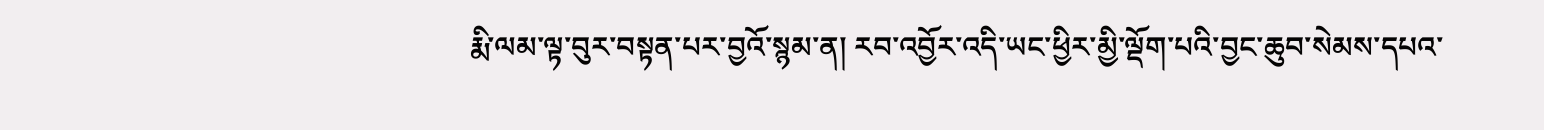རྨི་ལམ་ལྟ་བུར་བསྟན་པར་བྱའོ་སྙམ་ན། རབ་འབྱོར་འདི་ཡང་ཕྱིར་མྱི་ལྡོག་པའི་བྱང་ཆུབ་སེམས་དཔའ་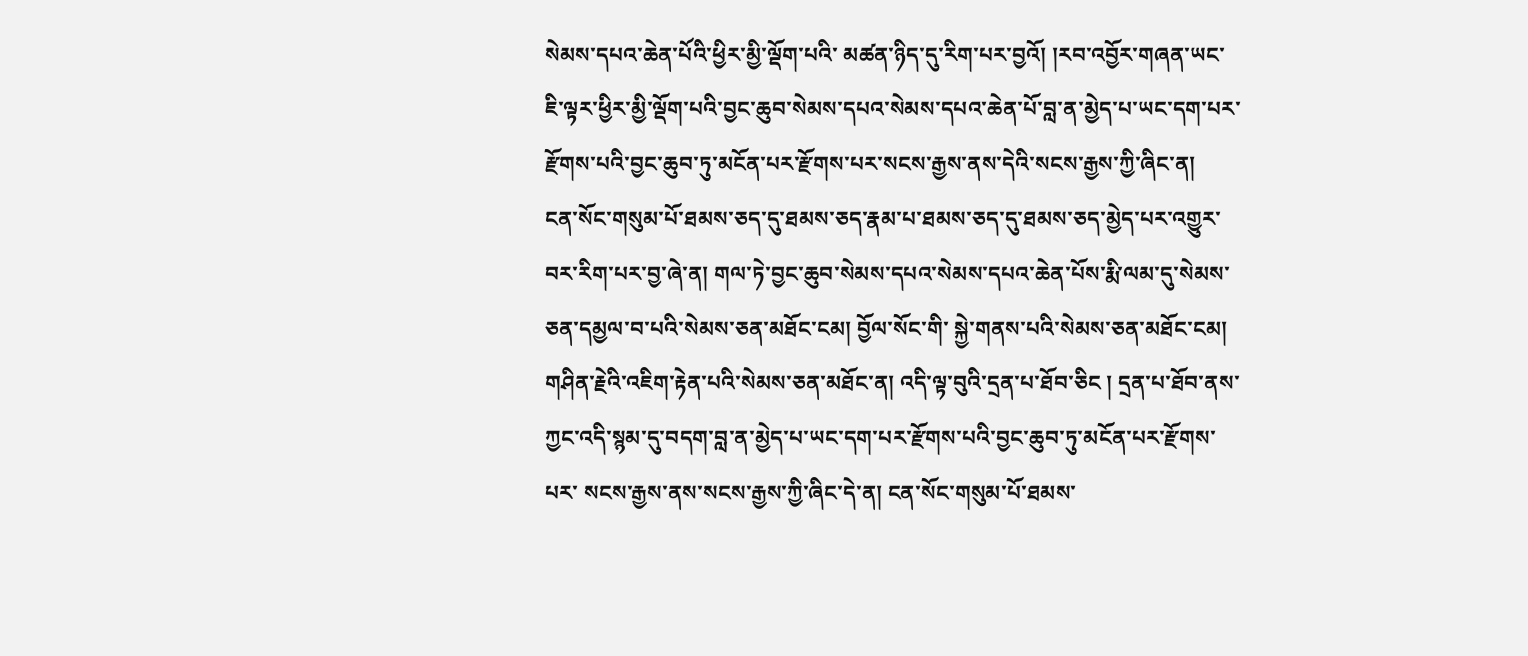སེམས་དཔའ་ཆེན་པོའི་ཕྱིར་མྱི་ལྡོག་པའི་ མཚན་ཉིད་དུ་རིག་པར་བྱའོ། །རབ་འབྱོར་གཞན་ཡང་ཇི་ལྟར་ཕྱིར་མྱི་ལྡོག་པའི་བྱང་ཆུབ་སེམས་དཔའ་སེམས་དཔའ་ཆེན་པོ་བླ་ན་མྱེད་པ་ཡང་དག་པར་རྫོགས་པའི་བྱང་ཆུབ་ཏུ་མངོན་པར་རྫོགས་པར་སངས་རྒྱས་ནས་དེའི་སངས་རྒྱས་ཀྱི་ཞིང་ན།
ངན་སོང་གསུམ་པོ་ཐམས་ཅད་དུ་ཐམས་ཅད་རྣམ་པ་ཐམས་ཅད་དུ་ཐམས་ཅད་མྱེད་པར་འགྱུར་བར་རིག་པར་བྱ་ཞེ་ན། གལ་ཏེ་བྱང་ཆུབ་སེམས་དཔའ་སེམས་དཔའ་ཆེན་པོས་རྨི་ལམ་དུ་སེམས་ཅན་དམྱལ་བ་པའི་སེམས་ཅན་མཐོང་ངམ། བྱོལ་སོང་གི་ སྐྱེ་གནས་པའི་སེམས་ཅན་མཐོང་ངམ། གཤིན་རྗེའི་འཇིག་རྟེན་པའི་སེམས་ཅན་མཐོང་ན། འདི་ལྟ་བུའི་དྲན་པ་ཐོབ་ཅིང ། དྲན་པ་ཐོབ་ནས་ཀྱང་འདི་སྙམ་དུ་བདག་བླ་ན་མྱེད་པ་ཡང་དག་པར་རྫོགས་པའི་བྱང་ཆུབ་ཏུ་མངོན་པར་རྫོགས་པར་ སངས་རྒྱས་ནས་སངས་རྒྱས་ཀྱི་ཞིང་དེ་ན། ངན་སོང་གསུམ་པོ་ཐམས་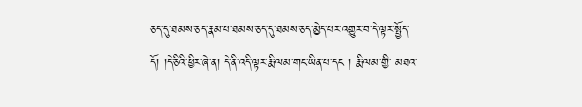ཅད་དུ་ཐམས་ཅད་རྣམ་པ་ཐམས་ཅད་དུ་ཐམས་ཅད་མྱེད་པར་འགྱུར་བ་དེ་ལྟར་སྤྱོད་དོ། །དེ་ཅིའི་ཕྱིར་ཞེ་ན། དེ་ནི་འདི་ལྟར་རྨི་ལམ་གང་ཡིན་པ་དང ། རྨི་ལམ་གྱི་ མཐའ་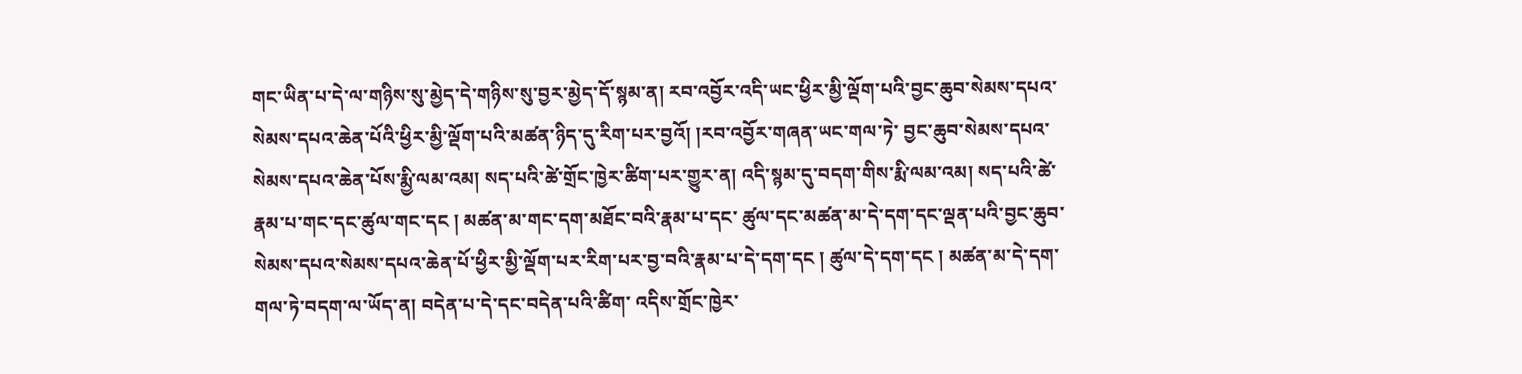གང་ཡིན་པ་དེ་ལ་གཉིས་སུ་མྱེད་དེ་གཉིས་སུ་བྱར་མྱེད་དོ་སྙམ་ན། རབ་འབྱོར་འདི་ཡང་ཕྱིར་མྱི་ལྡོག་པའི་བྱང་ཆུབ་སེམས་དཔའ་སེམས་དཔའ་ཆེན་པོའི་ཕྱིར་མྱི་ལྡོག་པའི་མཚན་ཉིད་དུ་རིག་པར་བྱའོ། །རབ་འབྱོར་གཞན་ཡང་གལ་ཏེ་ བྱང་ཆུབ་སེམས་དཔའ་སེམས་དཔའ་ཆེན་པོས་རྨྱི་ལམ་འམ། སད་པའི་ཚེ་གྲོང་ཁྱེར་ཚིག་པར་གྱུར་ན། འདི་སྙམ་དུ་བདག་གིས་རྨི་ལམ་འམ། སད་པའི་ཚེ་རྣམ་པ་གང་དང་ཚུལ་གང་དང ། མཚན་མ་གང་དག་མཐོང་བའི་རྣམ་པ་དང་ ཚུལ་དང་མཚན་མ་དེ་དག་དང་ལྡན་པའི་བྱང་ཆུབ་སེམས་དཔའ་སེམས་དཔའ་ཆེན་པོ་ཕྱིར་མྱི་ལྡོག་པར་རིག་པར་བྱ་བའི་རྣམ་པ་དེ་དག་དང ། ཚུལ་དེ་དག་དང ། མཚན་མ་དེ་དག་གལ་ཏེ་བདག་ལ་ཡོད་ན། བདེན་པ་དེ་དང་བདེན་པའི་ཚིག་ འདིས་གྲོང་ཁྱེར་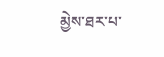མྱེས་ཐར་པ་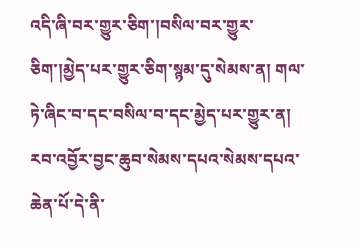འདི་ཞི་བར་གྱུར་ཅིག་།བསིལ་བར་གྱུར་ཅིག་།མྱེད་པར་གྱུར་ཅིག་སྙམ་དུ་སེམས་ན། གལ་ཏེ་ཞིང་བ་དང་བསིལ་བ་དང་མྱེད་པར་གྱུར་ན། རབ་འབྱོར་བྱང་ཆུབ་སེམས་དཔའ་སེམས་དཔའ་ཆེན་པོ་དེ་ནི་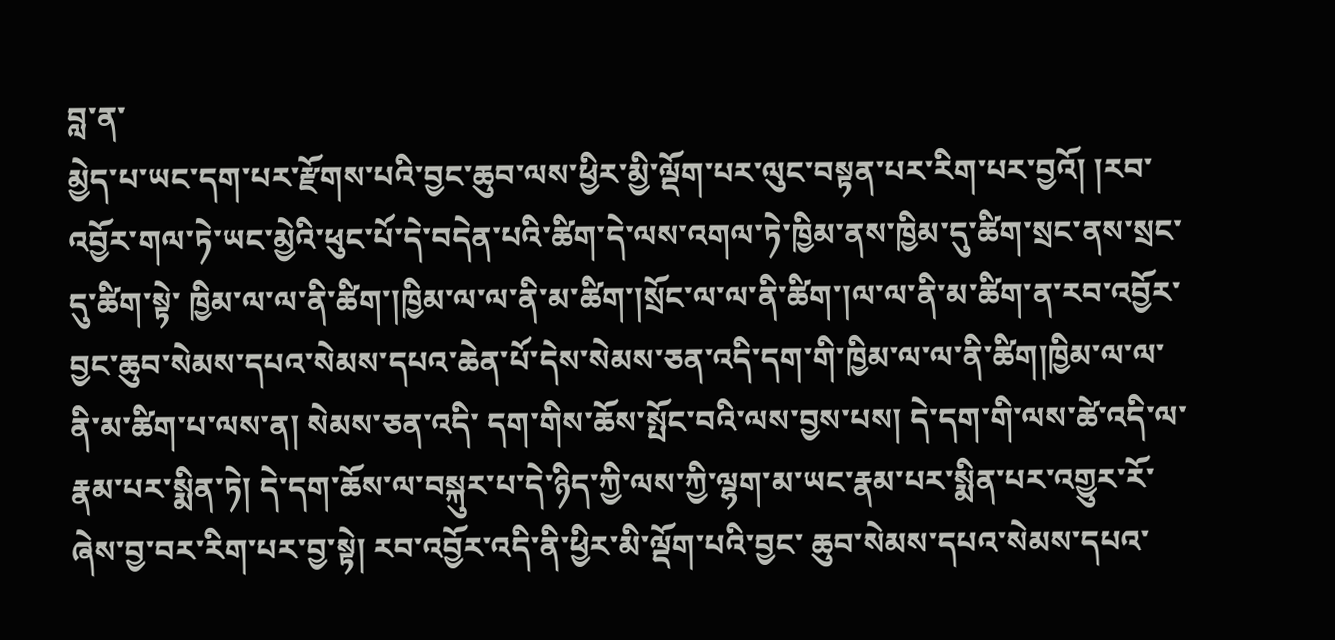བླ་ན་
མྱེད་པ་ཡང་དག་པར་རྫོགས་པའི་བྱང་ཆུབ་ལས་ཕྱིར་མྱི་ལྡོག་པར་ལུང་བསྟན་པར་རིག་པར་བྱའོ། །རབ་འབྱོར་གལ་ཏེ་ཡང་མྱེའི་ཕུང་པོ་དེ་བདེན་པའི་ཚིག་དེ་ལས་འགལ་ཏེ་ཁྱིམ་ནས་ཁྱིམ་དུ་ཚིག་སྲང་ནས་སྲང་དུ་ཚིག་སྟེ་ ཁྱིམ་ལ་ལ་ནི་ཚིག་།ཁྱིམ་ལ་ལ་ནི་མ་ཚིག་།སྲོང་ལ་ལ་ནི་ཚིག་།ལ་ལ་ནི་མ་ཚིག་ན་རབ་འབྱོར་བྱང་ཆུབ་སེམས་དཔའ་སེམས་དཔའ་ཆེན་པོ་དེས་སེམས་ཅན་འདི་དག་གི་ཁྱིམ་ལ་ལ་ནི་ཚིག།ཁྱིམ་ལ་ལ་ནི་མ་ཚིག་པ་ལས་ན། སེམས་ཅན་འདི་ དག་གིས་ཆོས་སྤོང་བའི་ལས་བྱས་པས། དེ་དག་གི་ལས་ཚེ་འདི་ལ་རྣམ་པར་སྨིན་ཏེ། དེ་དག་ཆོས་ལ་བསྐུར་པ་དེ་ཉིད་ཀྱི་ལས་ཀྱི་ལྷག་མ་ཡང་རྣམ་པར་སྨིན་པར་འགྱུར་རོ་ཞེས་བྱ་བར་རིག་པར་བྱ་སྟེ། རབ་འབྱོར་འདི་ནི་ཕྱིར་མི་ལྡོག་པའི་བྱང་ ཆུབ་སེམས་དཔའ་སེམས་དཔའ་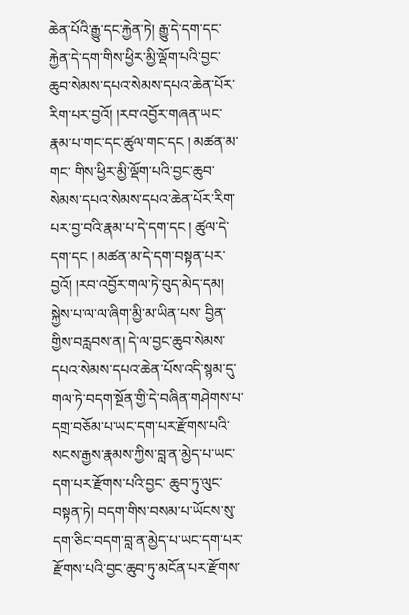ཆེན་པོའི་རྒྱུ་དང་རྐྱེན་ཏེ། རྒྱུ་དེ་དག་དང་རྐྱེན་དེ་དག་གིས་ཕྱིར་མྱི་ལྡོག་པའི་བྱང་ཆུབ་སེམས་དཔའ་སེམས་དཔའ་ཆེན་པོར་རིག་པར་བྱའོ། །རབ་འབྱོར་གཞན་ཡང་རྣམ་པ་གང་དང་ཚུལ་གང་དང ། མཚན་མ་གང་ གིས་ཕྱིར་མྱི་ལྡོག་པའི་བྱང་ཆུབ་སེམས་དཔའ་སེམས་དཔའ་ཆེན་པོར་རིག་པར་བྱ་བའི་རྣམ་པ་དེ་དག་དང ། ཚུལ་དེ་དག་དང ། མཚན་མ་དེ་དག་བསྟན་པར་བྱའོ། །རབ་འབྱོར་གལ་ཏེ་བུད་མེད་དམ། སྐྱེས་པ་ལ་ལ་ཞིག་མྱི་མ་ཡིན་པས་ བྱིན་གྱིས་བརླབས་ན། དེ་ལ་བྱང་ཆུབ་སེམས་དཔའ་སེམས་དཔའ་ཆེན་པོས་འདི་སྙམ་དུ་གལ་ཏེ་བདག་སྔོན་གྱི་དེ་བཞིན་གཤེགས་པ་དགྲ་བཅོམ་པ་ཡང་དག་པར་རྫོགས་པའི་སངས་རྒྱས་རྣམས་ཀྱིས་བླ་ན་མྱེད་པ་ཡང་དག་པར་རྫོགས་པའི་བྱང་ ཆུབ་ཏུ་ལུང་བསྟན་ཏེ། བདག་གིས་བསམ་པ་ཡོངས་སུ་དག་ཅིང་བདག་བླ་ན་མྱེད་པ་ཡང་དག་པར་རྫོགས་པའི་བྱང་ཆུབ་ཏུ་མངོན་པར་རྫོགས་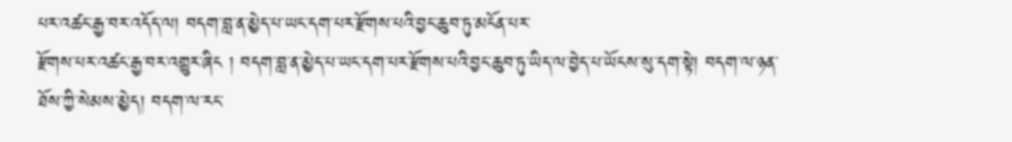པར་འཚང་རྒྱ་བར་འདོད་ལ། བདག་བླ་ན་མྱེད་པ་ཡང་དག་པར་རྫོགས་པའི་བྱང་ཆུབ་ཏུ་མངོན་པར་
རྫོགས་པར་འཚང་རྒྱ་བར་འགྱུར་ཞིང ། བདག་བླ་ན་མྱེད་པ་ཡང་དག་པར་རྫོགས་པའི་བྱང་ཆུབ་ཏུ་ཡིད་ལ་བྱེད་པ་ཡོངས་སུ་དག་སྟེ། བདག་ལ་ཉན་ཐོས་ཀྱི་སེམས་མྱེད། བདག་ལ་རང་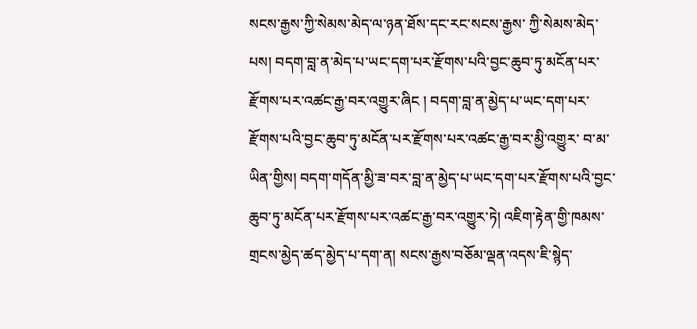སངས་རྒྱས་ཀྱི་སེམས་མེད་ལ་ཉན་ཐོས་དང་རང་སངས་རྒྱས་ ཀྱི་སེམས་མེད་པས། བདག་བླ་ན་མེད་པ་ཡང་དག་པར་རྫོགས་པའི་བྱང་ཆུབ་ཏུ་མངོན་པར་རྫོགས་པར་འཚང་རྒྱ་བར་འགྱུར་ཞིང ། བདག་བླ་ན་མྱེད་པ་ཡང་དག་པར་རྫོགས་པའི་བྱང་ཆུབ་ཏུ་མངོན་པར་རྫོགས་པར་འཚང་རྒྱ་བར་མྱི་འགྱུར་ བ་མ་ཡིན་གྱིས། བདག་གདོན་མྱི་ཟ་བར་བླ་ན་མྱེད་པ་ཡང་དག་པར་རྫོགས་པའི་བྱང་ཆུབ་ཏུ་མངོན་པར་རྫོགས་པར་འཚང་རྒྱ་བར་འགྱུར་ཏེ། འཇིག་རྟེན་གྱི་ཁམས་གྲངས་མྱེད་ཚད་མྱེད་པ་དག་ན། སངས་རྒྱས་བཅོམ་ལྡན་འདས་ཇི་སྙེད་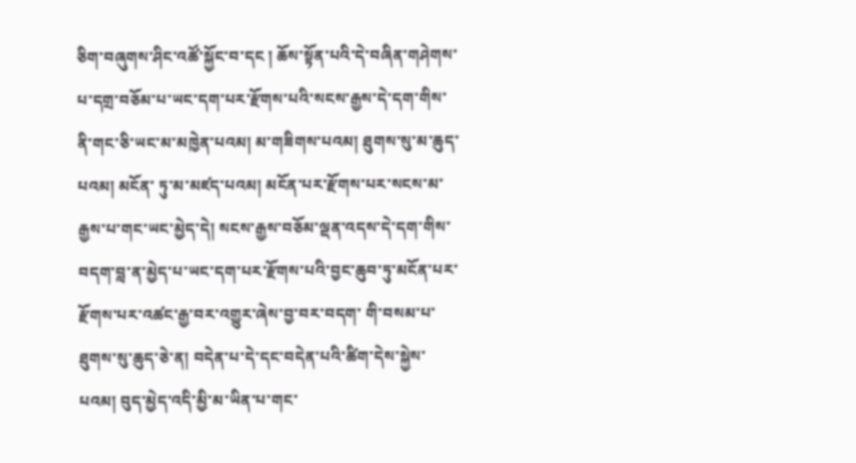ཅིག་བཞུགས་ཤིང་འཚོ་སྐྱོང་བ་དང ། ཆོས་སྟོན་པའི་དེ་བཞིན་གཤེགས་པ་དགྲ་བཅོམ་པ་ཡང་དག་པར་རྫོགས་པའི་སངས་རྒྱས་དེ་དག་གིས་ནི་གང་ཅི་ཡང་མ་མཁྱེན་པའམ། མ་གཟིགས་པའམ། ཐུགས་སུ་མ་ཆུད་པའམ། མངོན་ ཏུ་མ་མཛད་པའམ། མངོན་པར་རྫོགས་པར་སངས་མ་རྒྱས་པ་གང་ཡང་མྱེད་དེ། སངས་རྒྱས་བཅོམ་ལྡན་འདས་དེ་དག་གིས་བདག་བླ་ན་མྱེད་པ་ཡང་དག་པར་རྫོགས་པའི་བྱང་ཆུབ་ཏུ་མངོན་པར་རྫོགས་པར་འཚང་རྒྱ་བར་འགྱུར་ཞེས་བྱ་བར་བདག་ གི་བསམ་པ་ཐུགས་སུ་ཆུད་ཅེ་ན། བདེན་པ་དེ་དང་བདེན་པའི་ཚིག་དེས་སྐྱེས་པའམ། བུད་མྱེད་འདི་མྱི་མ་ཡིན་པ་གང་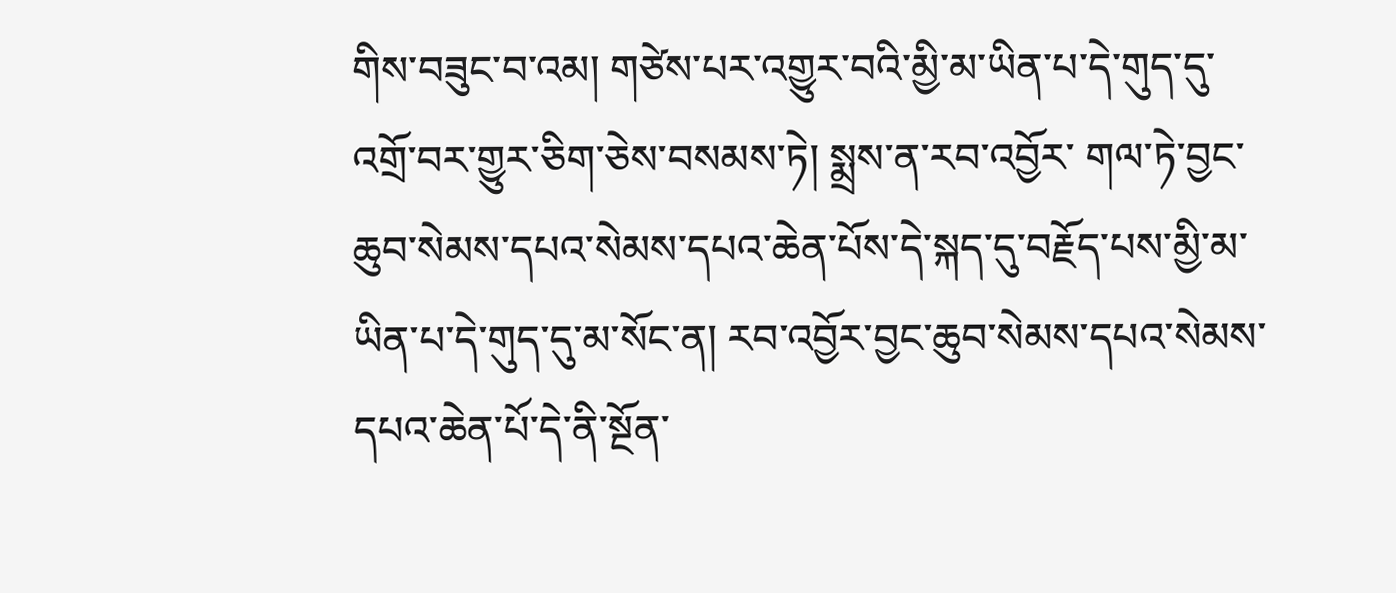གིས་བཟུང་བ་འམ། གཙེས་པར་འགྱུར་བའི་མྱི་མ་ཡིན་པ་དེ་གུད་དུ་འགྲོ་བར་གྱུར་ཅིག་ཅེས་བསམས་ཏེ། སྨྲས་ན་རབ་འབྱོར་ གལ་ཏེ་བྱང་ཆུབ་སེམས་དཔའ་སེམས་དཔའ་ཆེན་པོས་དེ་སྐད་དུ་བརྗོད་པས་མྱི་མ་ཡིན་པ་དེ་གུད་དུ་མ་སོང་ན། རབ་འབྱོར་བྱང་ཆུབ་སེམས་དཔའ་སེམས་དཔའ་ཆེན་པོ་དེ་ནི་སྔོན་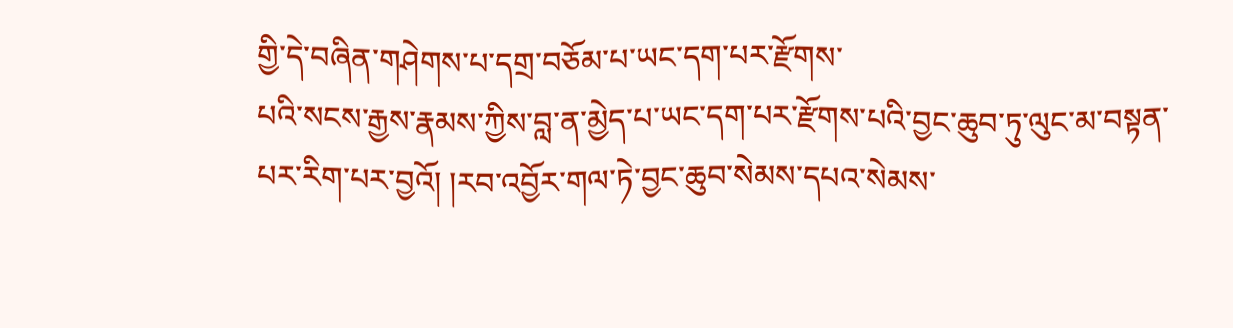གྱི་དེ་བཞིན་གཤེགས་པ་དགྲ་བཅོམ་པ་ཡང་དག་པར་རྫོགས་
པའི་སངས་རྒྱས་རྣམས་ཀྱིས་བླ་ན་མྱེད་པ་ཡང་དག་པར་རྫོགས་པའི་བྱང་ཆུབ་ཏུ་ལུང་མ་བསྟན་པར་རིག་པར་བྱའོ། །རབ་འབྱོར་གལ་ཏེ་བྱང་ཆུབ་སེམས་དཔའ་སེམས་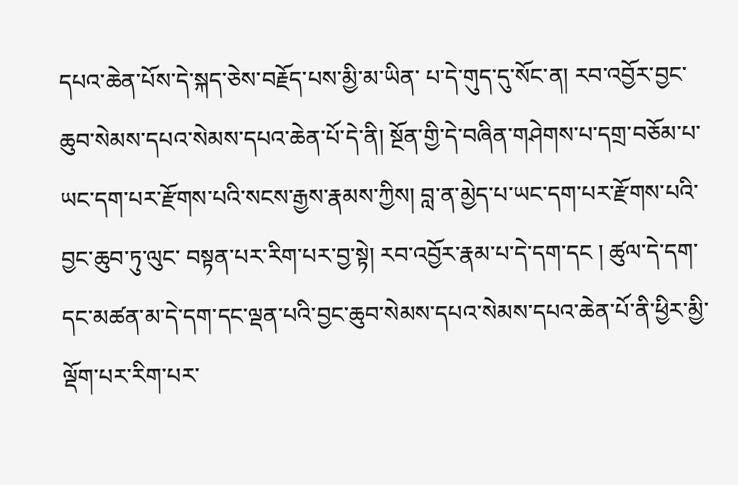དཔའ་ཆེན་པོས་དེ་སྐད་ཅེས་བརྗོད་པས་མྱི་མ་ཡིན་ པ་དེ་གུད་དུ་སོང་ན། རབ་འབྱོར་བྱང་ཆུབ་སེམས་དཔའ་སེམས་དཔའ་ཆེན་པོ་དེ་ནི། སྔོན་གྱི་དེ་བཞིན་གཤེགས་པ་དགྲ་བཅོམ་པ་ཡང་དག་པར་རྫོགས་པའི་སངས་རྒྱས་རྣམས་ཀྱིས། བླ་ན་མྱེད་པ་ཡང་དག་པར་རྫོགས་པའི་བྱང་ཆུབ་ཏུ་ལུང་ བསྟན་པར་རིག་པར་བྱ་སྟེ། རབ་འབྱོར་རྣམ་པ་དེ་དག་དང ། ཚུལ་དེ་དག་དང་མཚན་མ་དེ་དག་དང་ལྡན་པའི་བྱང་ཆུབ་སེམས་དཔའ་སེམས་དཔའ་ཆེན་པོ་ནི་ཕྱིར་མྱི་ལྡོག་པར་རིག་པར་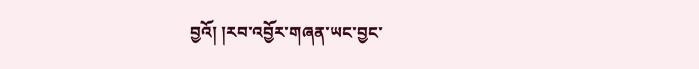བྱའོ། །རབ་འབྱོར་གཞན་ཡང་བྱང་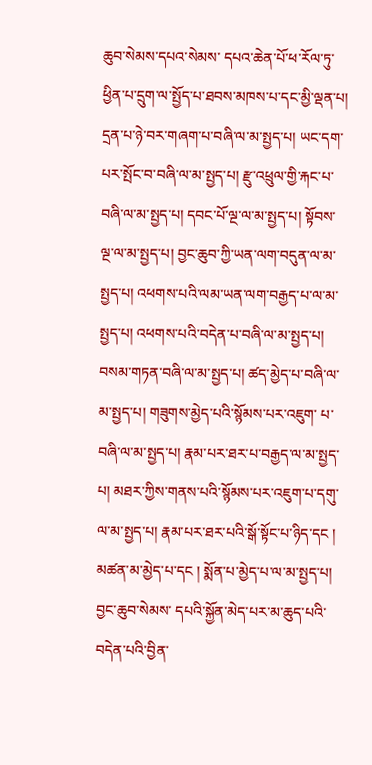ཆུབ་སེམས་དཔའ་སེམས་ དཔའ་ཆེན་པོ་ཕ་རོལ་ཏུ་ཕྱིན་པ་དྲུག་ལ་སྤྱོད་པ་ཐབས་མཁས་པ་དང་མྱི་ལྡན་པ། དྲན་པ་ཉེ་བར་གཞག་པ་བཞི་ལ་མ་སྤྱད་པ། ཡང་དག་པར་སྤོང་བ་བཞི་ལ་མ་སྤྱད་པ། རྫུ་འཕྲུལ་གྱི་རྐང་པ་བཞི་ལ་མ་སྤྱད་པ། དབང་པོ་ལྔ་ལ་མ་སྤྱད་པ། སྟོབས་ལྔ་ལ་མ་སྤྱད་པ། བྱང་ཆུབ་ཀྱི་ཡན་ལག་བདུན་ལ་མ་སྤྱད་པ། འཕགས་པའི་ལམ་ཡན་ལག་བརྒྱད་པ་ལ་མ་སྤྱད་པ། འཕགས་པའི་བདེན་པ་བཞི་ལ་མ་སྤྱད་པ། བསམ་གཏན་བཞི་ལ་མ་སྤྱད་པ། ཚད་མྱེད་པ་བཞི་ལ་མ་སྤྱད་པ། གཟུགས་མྱེད་པའི་སྙོམས་པར་འཇུག་ པ་བཞི་ལ་མ་སྤྱད་པ། རྣམ་པར་ཐར་པ་བརྒྱད་ལ་མ་སྤྱད་པ། མཐར་ཀྱིས་གནས་པའི་སྙོམས་པར་འཇུག་པ་དགུ་ལ་མ་སྤྱད་པ། རྣམ་པར་ཐར་པའི་སྒོ་སྟོང་པ་ཉིད་དང ། མཚན་མ་མྱེད་པ་དང ། སྨོན་པ་མྱེད་པ་ལ་མ་སྤྱད་པ། བྱང་ཆུབ་སེམས་ དཔའི་སྐྱོན་མེད་པར་མ་ཆུད་པའི་བདེན་པའི་བྱིན་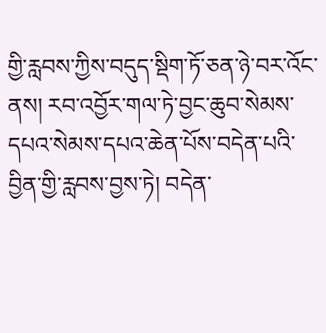གྱི་རླབས་ཀྱིས་བདུད་སྡིག་ཏོ་ཅན་ཉེ་བར་འོང་ནས། རབ་འབྱོར་གལ་ཏེ་བྱང་ཆུབ་སེམས་དཔའ་སེམས་དཔའ་ཆེན་པོས་བདེན་པའི་བྱིན་གྱི་རླབས་བྱས་ཏེ། བདེན་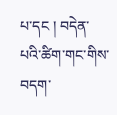པ་དང ། བདེན་པའི་ཚིག་གང་གིས་བདག་